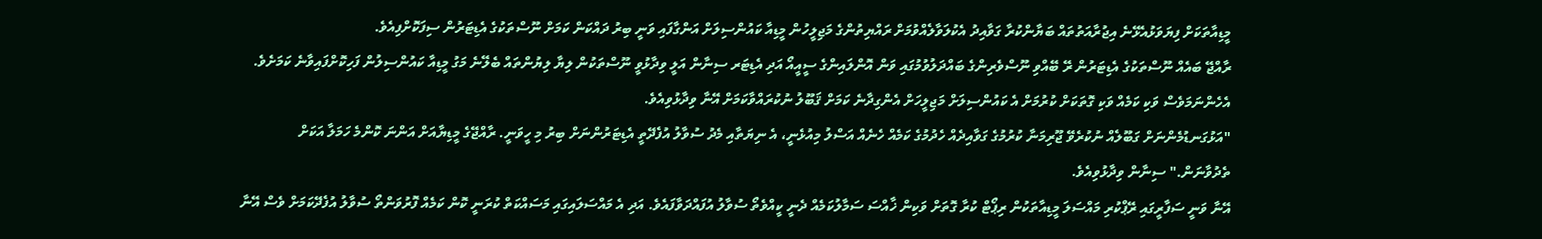މީޑިއާތަކަށް ފިޔަވަޅުއެޅޭނެ އިޖުރާއަތުތައް ބަޔާންކުރާ ގަވާއިދު އެކުލަވާލެއްވުމަށް ރައްޔިތުންގެ މަޖިލީހުން މީޑިއާ ކައުންސިލަށް އަންގާފައި ވަނީ ބިރު ދައްކަން ކަމަށް ނޫސްތަކުގެ އެޑިޓަރުން ސިފަކޮށްފިއެވެ.
ރާއްޖޭ ބައެއް ނޫސްތަކުގެ އެޑިޓަރުން ރޭ ބޭއްވި ނޫސްވެރިންގެ ބައްދަލުވުމުގައި ވަން އޮންލައިންގެ ސީއީއޯ އަދި އެޑިޓަރ ސިނާން އަލީ ވިދާޅުވީ ނޫސްތަކުން ލިޔާ ލިޔުންތައް ބެލޭނެ މަގު މީޑިއާ ކައުންސިލުން ފަހިކޮށްފައިވާނެ ކަމަށެވެ. އެހެންނަމަވެސް ވަކި ކަމެއް ވަކި ގޮތަކަށް ކުރުމަށް އެ ކައުންސިލަށް މަޖިލީހަށް އެންގިދާނެ ކަމަށް ޤަބޫލު ނުކުރައްވާކަމަށް އޭނާ ވިދާޅުވިއެވެ.
"އަޅުގަނޑުމެންނަށް ގަބޫލެއް ނުކުރެވޭ ޖޫރިމަނާ ކުރުމުގެ ގަވާއިދެއް ހެދުމުގެ ކަމެއް ހެނެއް އަސްލު މިއުޅެނީ، އެ ނިޔަތާއި މެދު ސުވާލު އުފެދޭތީ އެޑިޓަރުންނަށް ބިރު މި ހީވަނީ. ރާއްޖޭގެ މީޑިޔާއަށް އަންނަ ކޮންމެ ހަމަލާ އަކަށް ތެދުވާނަން." ސިނާން ވިދާޅުވިއެވެ.
އޭނާ ވަނީ ސަފާރީގައި ރޭޕްކުރި މައްސަލަ މީޑިއާތަކުން ރިޕޯޓް ކުރާ ގޮތަށް ވަކިން ޚާއްސަ ސަމާލުކަމެއް ދެނީ ކީއްވެތޯ ސުވާލު އުފައްދަވާފައެވެ. އަދި އެ މައްސަލައިގައި މަސައްކަތް ކުރަނީ ކޮން ކަމެއް ފޮރުވަންތޯ ސުވާލު އުފެދޭކަމަށް ވެސް އޭނާ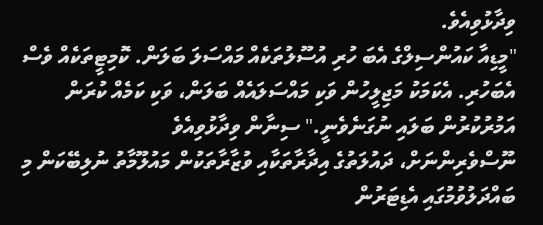ވިދާޅުވިއެވެ.
"މީޑިއާ ކައުންސިލްގެ އެބަ ހުރި އުސޫލުތަކެއް މައްސަލަ ބަލަން. ކޮމިޓީތަކެއް ވެސް އެބަހުރި. އެކަމަކު މަޖިލީހުން ވަކި މައްސަލައެއް ބަލަން، ވަކި ކަމެއް ކުރަން އަމުރުކުރުން ބަލައި ނުގަނެވެނީ." ސިނާން ވިދާޅުވިއެވެ
ނޫސްވެރިންނަށް، ދައުލަތުގެ އިދާރާތަކާއި ވުޒާރާތަކުން މައުލޫމާތު ނުލިބޭކަން މި ބައްދަލުވުމުގައި އެޑިޓަރުން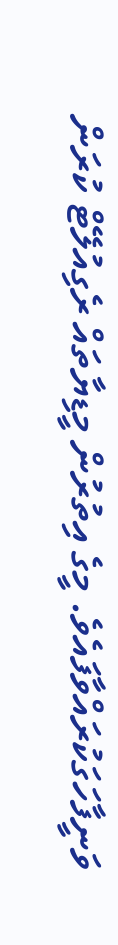ވަނީފާހަގަކުރައްވާފައެވެ. މީގެ އިތުރުން މީޑިޔާތައް ރެގިއުލޭޓް ކުރަން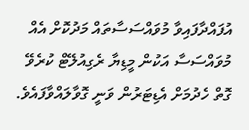އުފައްދާފައިވާ މުވައްސަސާތައް މަދުކޮށް އެއް މުވައްސަސާ އަކުން މީޑިޔާ ރެގިއުލޭޓް ކުރެވޭ ގޮތް ހެދުމަށް އެޑިޓަރުން ވަނީ ގޮވާލައްވާފައެވެ.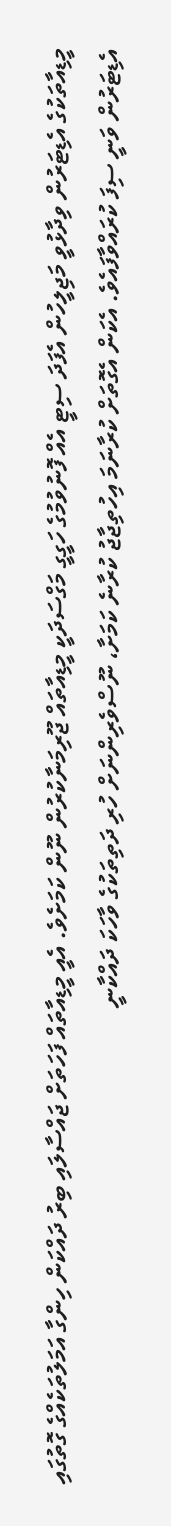މީޑިއާތަކުގެ އެޑިޓަރުން ވިދާޅުވީ މަޖިލީހުން އެފަދަ ސިޓީ އެއް ފޮނުވުމުގެ ހަގީގީ މަގްސަދަކީ މީޑިއާތައް ޖޫރިމަނާކުރުން ނޫން ކަމަށެވެ. އެއީ މީޑިއާތައް ފަހަތަށް ޖައްސާލައި ބިރު ދައްކަން ހިންގާ އަމަލުތަކެއްގެ ގޮތުގައި އެޑިޓަރުން ވަނީ ސިފަ ކުރައްވާފައެވެ. އެކަން އެގޮތަށް ކުރާނަމަ އިހުތިޖާޖު ކުރާނެ ކަމަށާ، ނޫސްވެރިންނަށް ހުރި ދަތިތަކުގެ ވާހަކަ ދައްކާނީ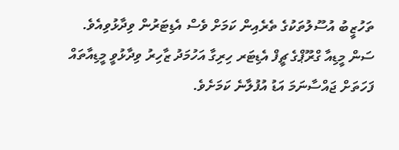ތަހުޒީބު އުސޫލުތަކުގެ ތެރެއިން ކަމަށް ވެސް އެޑިޓަރުން ވިދާޅުވިއެވެ.
ސަން މީޑިއާ ގްރޫޕްގެ ޗީފް އެޑިޓަރ ހިރިގާ އަހުމަދު ޒާހިރު ވިދާޅުވީ މީޑިއާތައް ފަހަތަށް ޖައްސާނަމަ އަޑު އުފުލާނެ ކަމަށެވެ.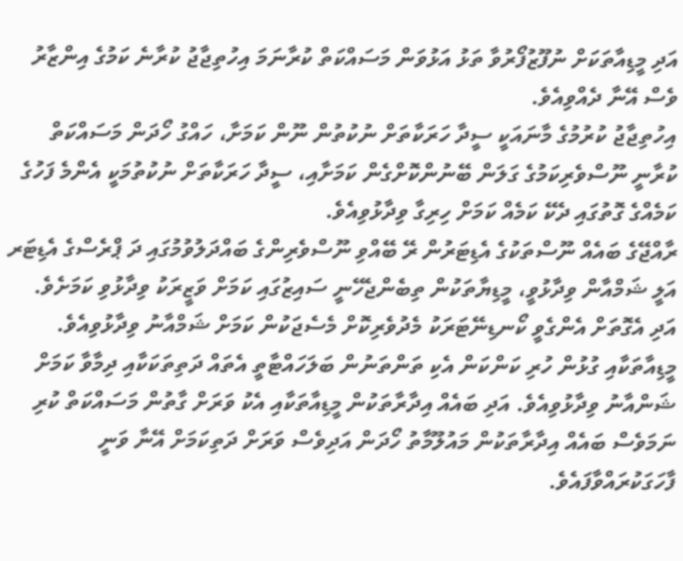އަދި މީޑިއާތަކަށް ނުފޫޒުފޯރުވާ ތަޅު އަޅުވަން މަސައްކަތް ކުރާނަމަ އިހުތިޖާޖު ކުރާނެ ކަމުގެ އިންޒާރު ވެސް އޭނާ ދެއްވިއެވެ.
އިހުތިޖާޖު ކުރުމުގެ މާނައަކީ ސީދާ ހަރަކާތަށް ނުކުތުން ނޫން ކަމަށާ، ހައްގު ހޯދަން މަސައްކަތް ކުރާނީ ނޫސްވެރިކަމުގެ ގަލަން ބޭނުންކޮށްގެން ކަމަށާއި، ސީދާ ހަރަކާތަށް ނުކުތުމަކީ އެންމެ ފަހުގެ ކަމެއްގެ ގޮތުގައި ދެކޭ ކަމެއް ކަމަށް ހިރިގާ ވިދާޅުވިއެވެ.
ރާއްޖޭގެ ބައެއް ނޫސްތަކުގެ އެޑިޓަރުން ރޭ ބޭއްވި ނޫސްވެރިންގެ ބައްދަލުވުމުގައި ދަ ޕްރެސްގެ އެޑިޓަރ އަލީ ޝަމްއާން ވިދާޅުވީ، މީޑިޔާތަކުން ތިބެންޖެހޭނީ ސައިޒުގައި ކަމަށް ވަޒީރަކު ވިދާޅުވި ކަމަށެވެ. އަދި އެގޮތަށް އެންގެވީ ކޯނޑިނޭޓަރަކު މެދުވެރިކޮށް މެސެޖަކުން ކަމަށް ޝަމްއާނު ވިދާޅުވިއެވެ.
މީޑިއާތަކާއި ގުޅުން ހުރި ކަންކަން އެކި ތަންތަނުން ބަލަހައްޓާތީ އެތައް ދަތިތަކަކާއި ދިމާވާ ކަމަށް ޝަންއާނު ވިދާޅުވިއެވެ. އަދި ބައެއް އިދާރާތަކުން މީޑިއާތަކާއި އެކު ވަރަށް ގާތުން މަސައްކަތް ކުރި ނަމަވެސް ބައެއް އިދާރާތަކުން މައުލޫމާތު ހޯދަން އަދިވެސް ވަރަށް ދަތިކަމަށް އޭނާ ވަނީ ފާހަގަކުރައްވާފައެވެ.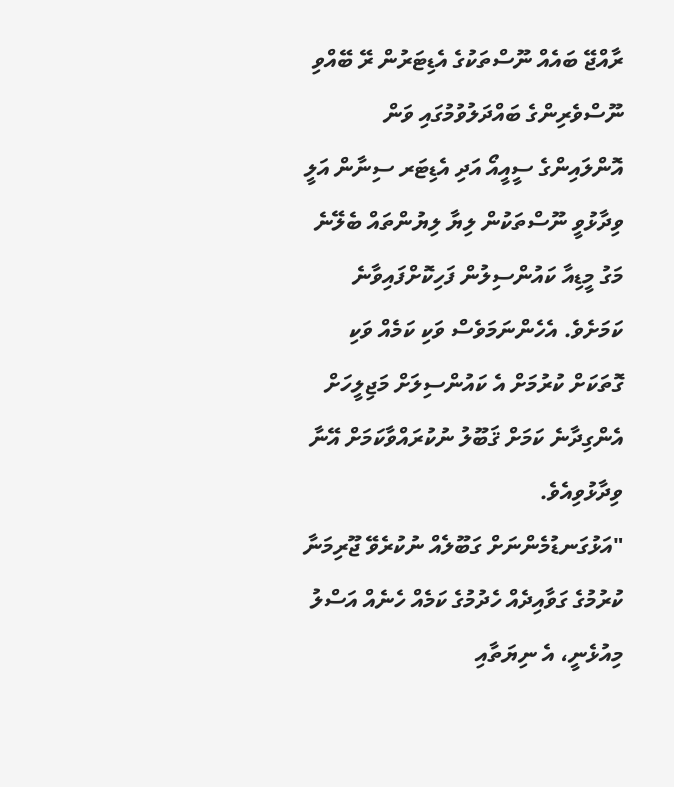ރާއްޖޭ ބައެއް ނޫސްތަކުގެ އެޑިޓަރުން ރޭ ބޭއްވި ނޫސްވެރިންގެ ބައްދަލުވުމުގައި ވަން އޮންލައިންގެ ސީއީއޯ އަދި އެޑިޓަރ ސިނާން އަލީ ވިދާޅުވީ ނޫސްތަކުން ލިޔާ ލިޔުންތައް ބެލޭނެ މަގު މީޑިއާ ކައުންސިލުން ފަހިކޮށްފައިވާނެ ކަމަށެވެ. އެހެންނަމަވެސް ވަކި ކަމެއް ވަކި ގޮތަކަށް ކުރުމަށް އެ ކައުންސިލަށް މަޖިލީހަށް އެންގިދާނެ ކަމަށް ޤަބޫލު ނުކުރައްވާކަމަށް އޭނާ ވިދާޅުވިއެވެ.
"އަޅުގަނޑުމެންނަށް ގަބޫލެއް ނުކުރެވޭ ޖޫރިމަނާ ކުރުމުގެ ގަވާއިދެއް ހެދުމުގެ ކަމެއް ހެނެއް އަސްލު މިއުޅެނީ، އެ ނިޔަތާއި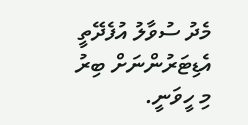މެދު ސުވާލު އުފެދޭތީ އެޑިޓަރުންނަށް ބިރު މި ހީވަނީ.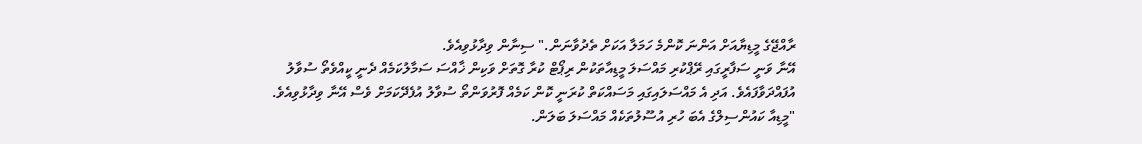ރާއްޖޭގެ މީޑިޔާއަށް އަންނަ ކޮންމެ ހަމަލާ އަކަށް ތެދުވާނަން." ސިނާން ވިދާޅުވިއެވެ.
އޭނާ ވަނީ ސަފާރީގައި ރޭޕްކުރި މައްސަލަ މީޑިއާތަކުން ރިޕޯޓް ކުރާ ގޮތަށް ވަކިން ޚާއްސަ ސަމާލުކަމެއް ދެނީ ކީއްވެތޯ ސުވާލު އުފައްދަވާފައެވެ. އަދި އެ މައްސަލައިގައި މަސައްކަތް ކުރަނީ ކޮން ކަމެއް ފޮރުވަންތޯ ސުވާލު އުފެދޭކަމަށް ވެސް އޭނާ ވިދާޅުވިއެވެ.
"މީޑިއާ ކައުންސިލްގެ އެބަ ހުރި އުސޫލުތަކެއް މައްސަލަ ބަލަން.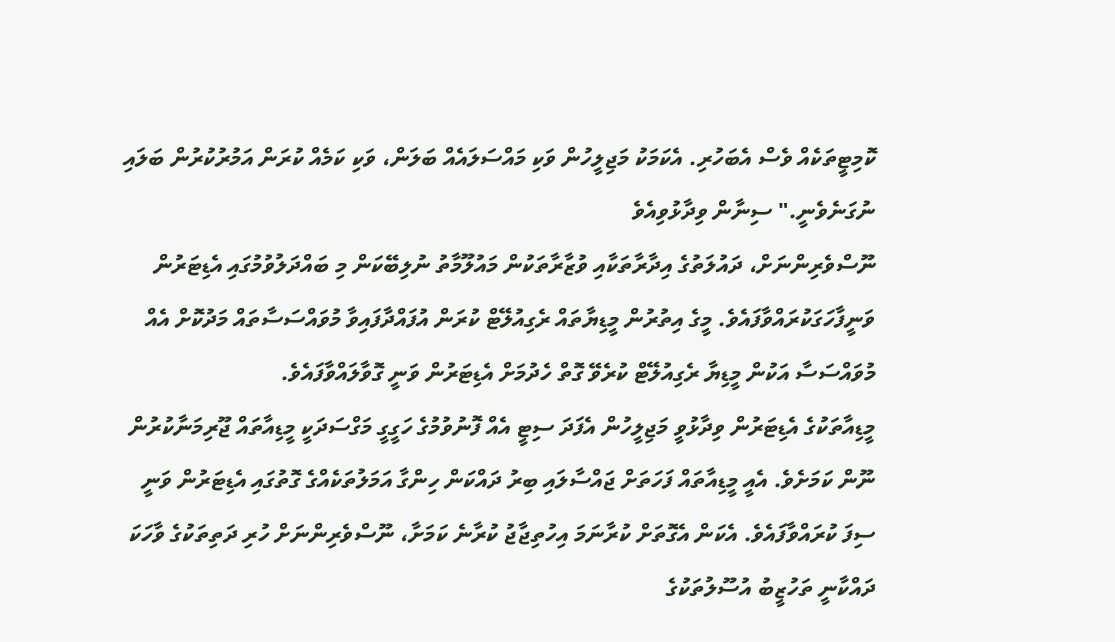ކޮމިޓީތަކެއް ވެސް އެބަހުރި. އެކަމަކު މަޖިލީހުން ވަކި މައްސަލައެއް ބަލަން، ވަކި ކަމެއް ކުރަން އަމުރުކުރުން ބަލައި ނުގަނެވެނީ." ސިނާން ވިދާޅުވިއެވެ
ނޫސްވެރިންނަށް، ދައުލަތުގެ އިދާރާތަކާއި ވުޒާރާތަކުން މައުލޫމާތު ނުލިބޭކަން މި ބައްދަލުވުމުގައި އެޑިޓަރުން ވަނީފާހަގަކުރައްވާފައެވެ. މީގެ އިތުރުން މީޑިޔާތައް ރެގިއުލޭޓް ކުރަން އުފައްދާފައިވާ މުވައްސަސާތައް މަދުކޮށް އެއް މުވައްސަސާ އަކުން މީޑިޔާ ރެގިއުލޭޓް ކުރެވޭ ގޮތް ހެދުމަށް އެޑިޓަރުން ވަނީ ގޮވާލައްވާފައެވެ.
މީޑިއާތަކުގެ އެޑިޓަރުން ވިދާޅުވީ މަޖިލީހުން އެފަދަ ސިޓީ އެއް ފޮނުވުމުގެ ހަގީގީ މަގްސަދަކީ މީޑިއާތައް ޖޫރިމަނާކުރުން ނޫން ކަމަށެވެ. އެއީ މީޑިއާތައް ފަހަތަށް ޖައްސާލައި ބިރު ދައްކަން ހިންގާ އަމަލުތަކެއްގެ ގޮތުގައި އެޑިޓަރުން ވަނީ ސިފަ ކުރައްވާފައެވެ. އެކަން އެގޮތަށް ކުރާނަމަ އިހުތިޖާޖު ކުރާނެ ކަމަށާ، ނޫސްވެރިންނަށް ހުރި ދަތިތަކުގެ ވާހަކަ ދައްކާނީ ތަހުޒީބު އުސޫލުތަކުގެ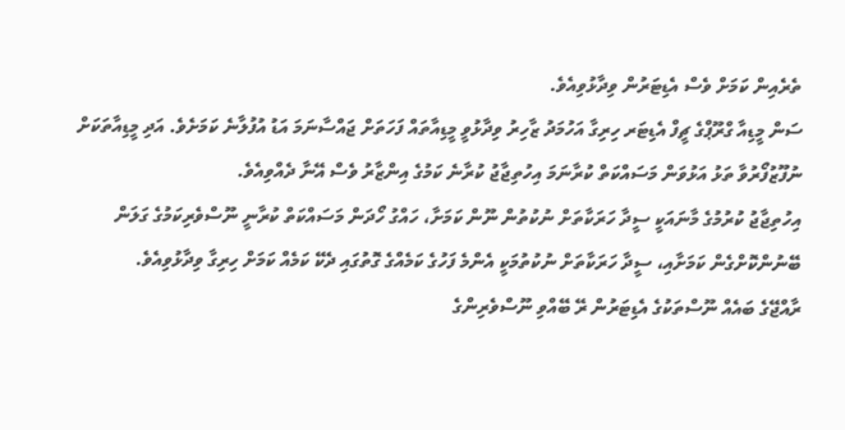ތެރެއިން ކަމަށް ވެސް އެޑިޓަރުން ވިދާޅުވިއެވެ.
ސަން މީޑިއާ ގްރޫޕްގެ ޗީފް އެޑިޓަރ ހިރިގާ އަހުމަދު ޒާހިރު ވިދާޅުވީ މީޑިއާތައް ފަހަތަށް ޖައްސާނަމަ އަޑު އުފުލާނެ ކަމަށެވެ. އަދި މީޑިއާތަކަށް ނުފޫޒުފޯރުވާ ތަޅު އަޅުވަން މަސައްކަތް ކުރާނަމަ އިހުތިޖާޖު ކުރާނެ ކަމުގެ އިންޒާރު ވެސް އޭނާ ދެއްވިއެވެ.
އިހުތިޖާޖު ކުރުމުގެ މާނައަކީ ސީދާ ހަރަކާތަށް ނުކުތުން ނޫން ކަމަށާ، ހައްގު ހޯދަން މަސައްކަތް ކުރާނީ ނޫސްވެރިކަމުގެ ގަލަން ބޭނުންކޮށްގެން ކަމަށާއި، ސީދާ ހަރަކާތަށް ނުކުތުމަކީ އެންމެ ފަހުގެ ކަމެއްގެ ގޮތުގައި ދެކޭ ކަމެއް ކަމަށް ހިރިގާ ވިދާޅުވިއެވެ.
ރާއްޖޭގެ ބައެއް ނޫސްތަކުގެ އެޑިޓަރުން ރޭ ބޭއްވި ނޫސްވެރިންގެ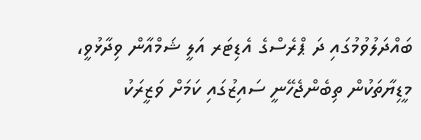ބައްދަލުވުމުގައި ދަ ޕްރެސްގެ އެޑިޓަރ އަލީ ޝަމްއާން ވިދާޅުވީ، މީޑިޔާތަކުން ތިބެންޖެހޭނީ ސައިޒުގައި ކަމަށް ވަޒީރަކު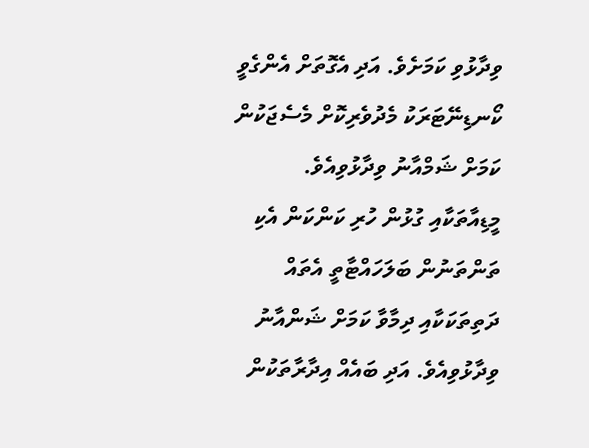ވިދާޅުވި ކަމަށެވެ. އަދި އެގޮތަށް އެންގެވީ ކޯނޑިނޭޓަރަކު މެދުވެރިކޮށް މެސެޖަކުން ކަމަށް ޝަމްއާނު ވިދާޅުވިއެވެ.
މީޑިއާތަކާއި ގުޅުން ހުރި ކަންކަން އެކި ތަންތަނުން ބަލަހައްޓާތީ އެތައް ދަތިތަކަކާއި ދިމާވާ ކަމަށް ޝަންއާނު ވިދާޅުވިއެވެ. އަދި ބައެއް އިދާރާތަކުން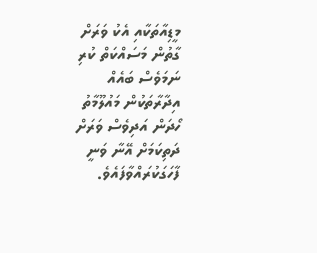މީޑިއާތަކާއި އެކު ވަރަށް ގާތުން މަސައްކަތް ކުރި ނަމަވެސް ބައެއް އިދާރާތަކުން މައުލޫމާތު ހޯދަން އަދިވެސް ވަރަށް ދަތިކަމަށް އޭނާ ވަނީ ފާހަގަކުރައްވާފައެވެ.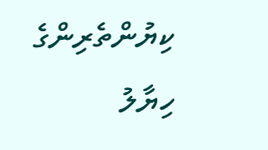ކިޔުންތެރިންގެ ހިޔާލު